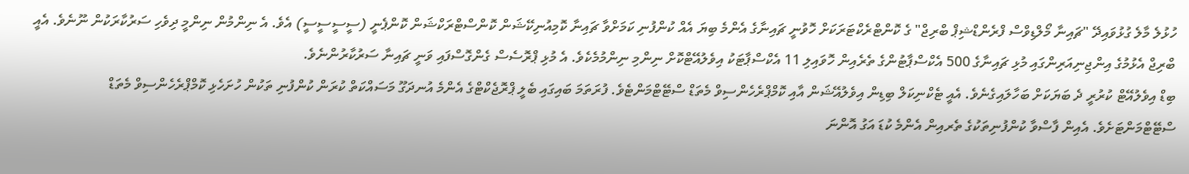ހުޅުލެ މާލެ ގުޅުވައިދޭ "ޗައިނާ މޯލްޑިވްސް ފްރެންޑްޝިޕް ބްރިޖް" ގެ ކޮންޓްރެކްޓަރަކަށް ހޮވުނީ ޗައިނާގެ އެންމެ ބިޔަ އެއް ކުންފުނި ކަމަށްވާ ޗައިނާ ކޮމިއުނިކޭޝަން ކޮންސްޓްރަކްޝަން ކޮންޕެނީ (ސީސީސީސީ) އެވެ. އެ ނިންމުން ނިންމީ ދިވެހި ސަރުކާރަކުން ނޫނެވެ. އެއީ ބްރިޖް އެޅުމުގެ އިންޖިނިއަރިންގައި މުޅި ޗައިނާގެ 500 އެކްސްޕާޓުންގެ ތެރެއިން ހޮވައިލި 11 އެކްސްޕާޓަކު އިވެލުއޭޓްކޮށް ނިންމި ނިންމުމެކެވެ. އެ މުޅި ޕްރޮސެސް ގެންގޮސްފައި ވަނީ ޗައިނާ ސަރުކާރުންނެވެ.
ބިޑް އިވެލުއޭޓް ކުރުރީ ދެ ބަޔަކަށް ބަހާލައިގެނެވެ. އެއީ ޓެކްނިކަލް ބިޑިން އިވެލުއޭޝަން އާއި ކޮމްޕްރެހެންސިވް މެތަޑް ސްޓޭޓްމަންޓެވެ. ފުރަތަމަ ބައިގައި ބެލީ ޕްރޮޖެކްޓްގެ އެންމެ އުނދަގޫ މަސައްކަތް ކުރަން ކުންފުނި ތަކުން ހުށަހެޅި ކޮމްޕްރެހެންސިވް މެތަޑް ސްޓޭޓްމަންޓަށެވެ. އެއިން ފާސްވާ ކުންފުނިތަކުގެ ތެރއިން އެންމެ ކުޑަ އަގު އޮންނަ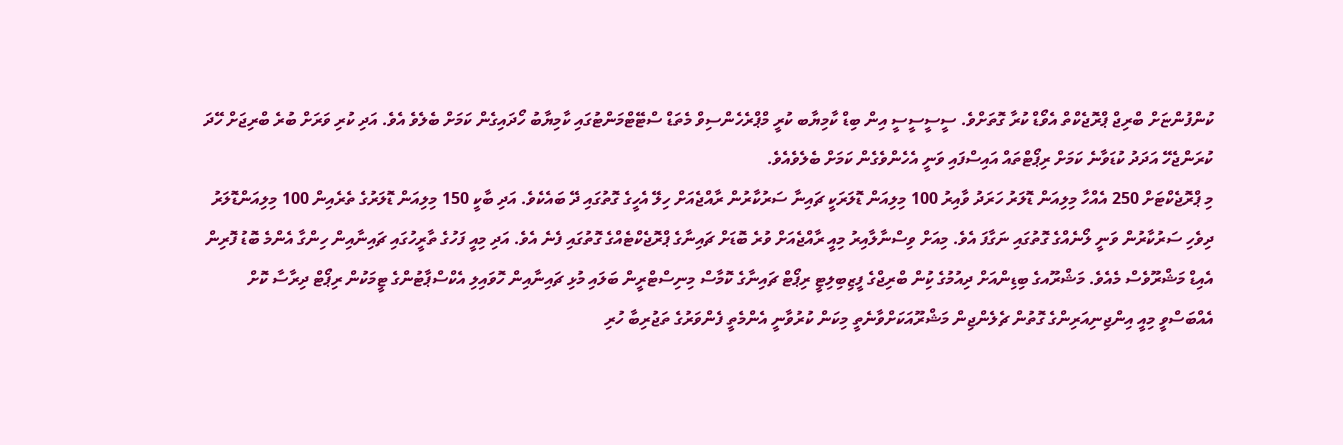ކުންފުންޏަށް ބްރިޖް ޕްރޮޖެކްތް އެވޯޑް ކުރާ ގޮތަށްވެ. ސީސީސީސީ އިން ބިޑް ކާމިޔާބ ކުރީ މްޕްރެހެންސިވް މެތަޑް ސްޓޭޓްމަންޓުގައި ކާމިޔާބު ހޯދައިގެން ކަމަށް ބެލެވެ އެވެ. އަދި ކުރި ވަރަށް ބުރެ ބްރިޖަށް ހޭދަ ކުރަންޖެހޭ އަދަދު ކުޑަވާނެ ކަމަށް ރިޕޯޓްތައް އައިސްފައި ވަނީ އެހެންވެގެން ކަމަށް ބެލެވެއެވެ.
މި ޕްރޮޖެކްޓަށް 250 އެއްހާ މިލިއަން ޑޮލަރު ހަރަދު ވާއިރު 100 މިލިއަން ޑޮލަރަކީ ޗައިނާ ސަރުކާރުން ރާއްޖެއަށް ހިލޭ އެހީގެ ގޮތުގައި ދޭ ބައެކެވެ. އަދި ބާކީ 150 މިލިއަން ޑޮލަރުގެ ތެރެއިން 100 މިލިއަންޑޮލަރު ދިވެހި ސަރުކާރުން ވަނީ ލޯނެއްގެ ގޮތުގައި ނަގާފަ އެވެ. މިއަށް ވިސްނާލާއިރު މިއީ ރާއްޖެއަށް ވުރެ ބޮޑަށް ޗައިނާގެ ޕްރޮޖެކްޓެއްގެ ގޮތުގައި ފެނެ އެވެ. އަދި މިއީ ފަހުގެ ތާރީހުގައި ޗައިނާއިން ހިންގާ އެންމެ ބޮޑު ފޮރިން އެއިޑް މަޝްރޫވެސް މެއެވެ. މަޝްރޫއގެ ބިޑިންއަށް ދިއުމުގެ ކުިން ބްރިޖްގެ ފީޒިބިލިޓީ ރިޕޯޓް ޗައިނާގެ ކޮމާސް މިނިސްޓްރީން ބަލައި މުޅި ޗައިނާއިން ހޮވައިލި އެކްސްޕާޓުންގެ ޓީމަކުން ރިޕޯޓް ދިރާސާ ކޮށް އެއްބަސްވީ މިއީ އިންޖިނިއަރިންގެ ގޮތުން ޗެލެންޖިން މަޝްރޫއަކަށްވާނެތީ މިކަން ކުރުވާނީ އެންމެތީ ފެންވަރުގެ ތަޖުރިބާ ހުރި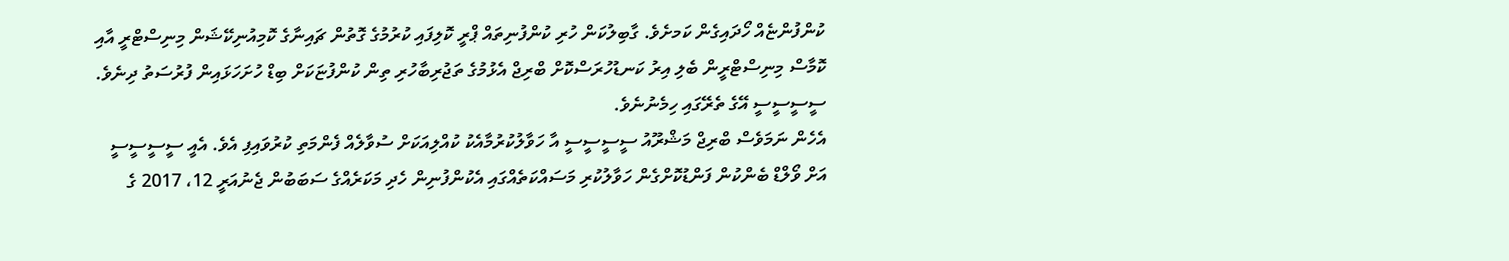ކުންފުންޏެއް ހޯދައިގެން ކަމށެވެ. ގާބިލުކަން ހުރި ކުންފުނިތައް ޕްރީ ކޮލިފައި ކުރުމުގެ ގޮތުން ޗައިނާގެ ކޮމިއުނިކޭޝަން މިނިސްޓްރީ އާއި ކޮމާސް މިނިސްޓްރީން ބެލި އިރު ކަނޑުހުރަސްކޮށް ބްރިޖް އެޅުމުގެ ތަޖުރިބާހުރި ތިން ކުންފުޏަކަށް ބިޑް ހުށަހަޅައިން ފުރުސަތު ދިނެވެ. ސީސީސީސީ އޭގެ ތެރޭގައި ހިމެނުނެވެ.
އެހެން ނަމަވެސް ބްރިޖް މަޝްރޫއު ސީސީސީސީ އާ ހަވާލުކުރުމާއެކު ކުއްލިއަކަށް ސުވާލެއް ފެންމަތި ކުރުވައިފި އެވެ. އެއީ ސީސީސީސީ އަށް ވޯލްޑް ބެންކުން ފަންޑުކޮށްގެން ހަވާލުކުރި މަސައްކަތެއްގައި އެކުންފުނިން ހެދި މަކަރެއްގެ ސަބަބުން ޖެނުއަރީ 12، 2017 ގެ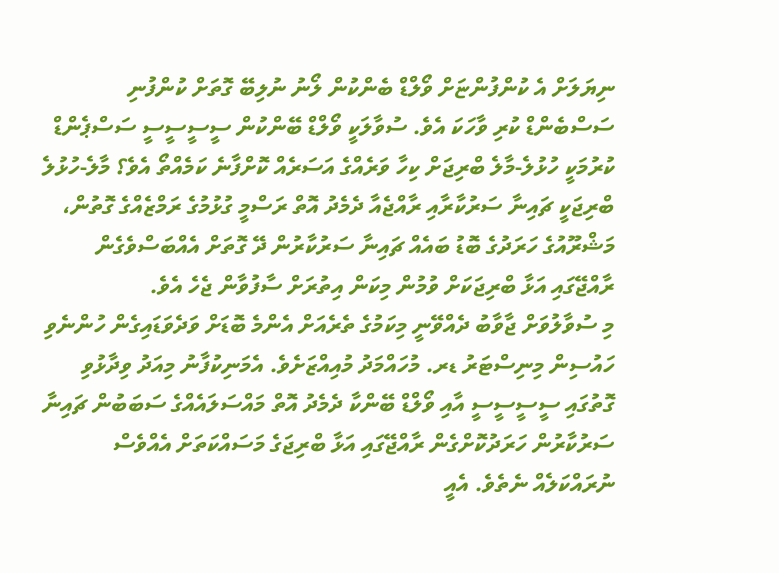ނިޔަލަށް އެ ކުންފުންޏަށް ވޯލްޑް ބެންކުން ލޯނު ނުލިބޭ ގޮތަށް ކުންފުނި ސަސްބެންޑް ކުރި ވާހަކަ އެވެ. ސުވާލަކީ ވޯލްޑް ބޭންކުން ސީސީސީސީ ސަސްޕެންޑް ކުރުމަކީ ހުޅުލެ-މާލެ ބްރިޖަށް ކިހާ ވަރެއްގެ އަސަރެއް ކޮށްފާނެ ކަމެއްތޯ އެވެ؟ މާލެ-ހުޅުލެ ބްރިޖަކީ ޗައިނާ ސަރުކާރާއި ރާއްޖެއާ ދެމެދު އޮތް ރަސްމީ ގުޅުމުގެ ރަމްޒެއްގެ ގޮތުން، މަޝްރޫއުގެ ހަރަދުގެ ބޮޑު ބައެއް ޗައިނާ ސަރުކާރުން ދޭ ގޮތަށް އެއްބަސްވެގެން ރާއްޖޭގައި އަޅާ ބްރިޖަކަށް ވުމުން މިކަން އިތުރަށް ސާފުވާން ޖެހެ އެވެ.
މި ސުވާލުވަށް ޖާވާބު ދެއްވޭނީ މިކަމުގެ ތެރެއަށް އެންމެ ބޮޑަށް ވަދެވަޑައިގެން ހުންނެވި ހައުސިން މިނިސްޓަރު ޑރ. މުހައްމަދު މުއިއްޒަށެވެ. އެމަނިކުފާނު މިއަދު ވިދާޅުވި ގޮތުގައި ސީސީސީސީ އާއި ވޯލްޑް ބޭންކާ ދެމެދު އޮތް މައްސަލައެއްގެ ސަބަބުން ޗައިނާ ސަރުކާރުން ހަރަދުކޮށްގެން ރާއްޖޭގައި އަޅާ ބްރިޖަގެ މަސައްކަތަށް އެއްވެސް ނުރައްކަލެއް ނެތެވެ. އެއީ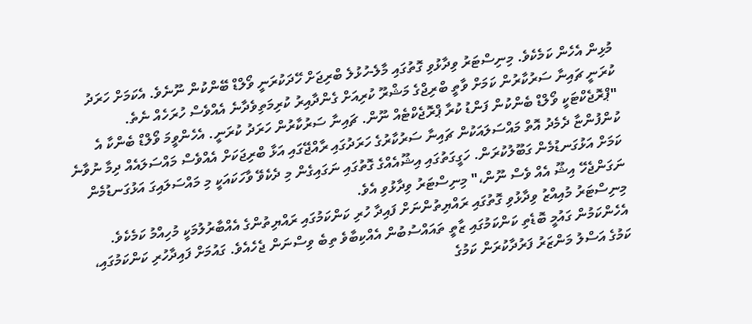މުޅިން އެހެން ކަމެކެވެ. މިނިސްޓަރު ވިދާޅުވި ގޮތުގައި މާލެ-ހުޅުލެ ބްރިޖަށް ހޭދަކުރަނީ ވޯލްޑް ބޭންކުން ނޫނެވެ. އެކަމަށް ހަރަދު ކުރަނީ ޗައިނާ ސަރުކާރުން ކަމަށް ވާތީ ބްރިޖްގެ މަޝްރޫ ކުރިއަށް ގެންދާއިރު ކުރިމަތިވެދާނެ އެއްވެސް ހުރަހެއް ނެތެ.
"ޕްރޮޖެކްޓަކީ ވޯލްޑް ބެންކުން ފަންޑު ކުރާ ޕްރޮޖެކްޓެއް ނޫން. ޗައިނާ ސަރުކާރުން ހަރަދު ކުރަނީ. އެހެންވީމަ ވޯލްޑް ބެންކާ އެ ކުންފުންޏާ ދެމެދު އޮތް މައްސަލައަކުން ޗައިނާ ސަރުކާރުގެ ހަރަދުގައި ރާއްޖޭގައި އަޅާ ބްރިޖަކަށް އެއްވެސް މައްސަލައެއް ދިމާ ނުވާނެ ކަމަށް އަޅުގަނޑުމެން ގަބޫލުކުރަން. ހަގީގަތުގައި އިޝޫއެއްގެ ގޮތުގައި ނަގައިގެން މި ދެކެވޭ ވާހަކައަކީ މި މައްސަލައިގަ އަޅުގަނޑުމެން ނަގަންޖެހޭ އިޝޫ އެއް ވެސް ނޫން،" މިނިސްޓަރު ވިދާޅުވި އެވެ.
މިނިސްޓަރު މުއިއްޒު ވިދާޅުވި ގޮތުގައި ރައްޔިތުންނަށް ފައިދާ ހުރި ކަންކަމުގައި ރައްޔިތުންގެ އެއްބާރުލުމަކީ މުހިއްމު ކަމެކެވެ. އެހެންކަމުން ގައުމީ ބޮޑެތި ކަންކަމުގައި ޒާތީ ތައައްސުބުން އެއްކިބާވެ ތިބެ ވިސްނަން ޖެހެއެވެ. ގައުމަށް ފައިދާހުރި ކަންކަމުގައި، ކަމުގެ އަސްލު މަންޒަރު ފަރުދާކުރަން ކަމުގެ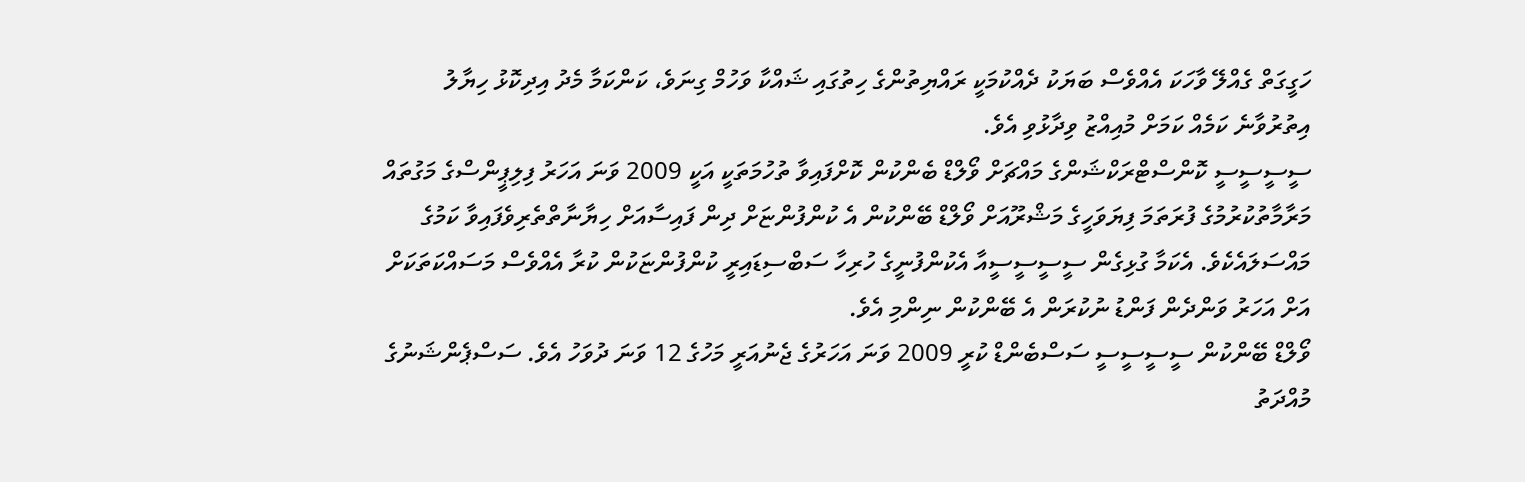ހަގީގަތް ގެއްލޭ ވާހަކަ އެއްވެސް ބަޔަކު ދެއްކުމަކީ ރައްޔިތުންގެ ހިތުގައި ޝައްކާ ވަހުމް ގިނަވެ، ކަންކަމާ މެދު އިދިކޮޅު ހިޔާލު އިތުރުވާނެ ކަމެއް ކަމަށް މުއިއްޒު ވިދާޅުވި އެވެ.
ސީސީސީސީ ކޮންސްޓްރަކްޝަންގެ މައްޗަށް ވޯލްޑް ބެންކުން ކޮށްފައިވާ ތުހުމަތަކީ އަކީ 2009 ވަނަ އަހަރު ފިލިޕީންސްގެ މަގުތައް މަރާމާތުކުރުމުގެ ފުރަތަމަ ފިޔަވަހީގެ މަޝްރޫއަށް ވޯލްޑް ބޭންކުން އެ ކުންފުންޏަށް ދިން ފައިސާއަށް ހިޔާނާތްތެރިވެފައިވާ ކަމުގެ މައްސަލައެކެވެ. އެކަމާ ގުޅިގެން ސީސީސީސީއާ އެކުންފުނީގެ ހުރިހާ ސަބްސިޑައިރީ ކުންފުންޏަކުން ކުރާ އެއްވެސް މަސައްކަތަކަށް އަށް އަހަރު ވަންދެން ފަންޑު ނުކުރަން އެ ބޭންކުން ނިންމި އެވެ.
ވޯލްޑް ބޭންކުން ސީސީސީސީ ސަސްބެންޑް ކުރީ 2009 ވަނަ އަހަރުގެ ޖެނުއަރީ މަހުގެ 12 ވަނަ ދުވަހު އެވެ. ސަސްޕެންޝަނުގެ މުއްދަތު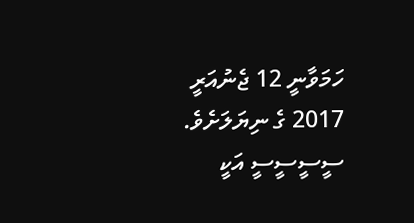ހަމަވާނީ 12 ޖެނުއަރީ 2017 ގެ ނިޔަލަށެވެ.
ސީސީސީސީ އަކީ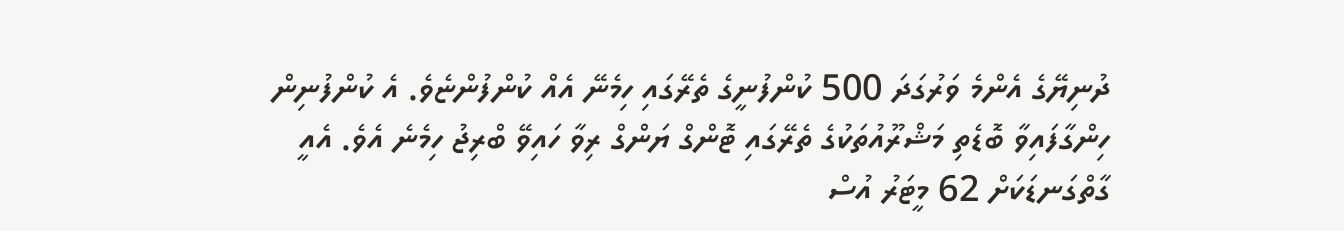ދުނިޔޭގެ އެންމެ ވަރުގަދަ 500 ކުންފުނީގެ ތެރޭގައި ހިމެނޭ އެއް ކުންފުންޏެވެ. އެ ކުންފުނިން ހިންގާފައިވާ ބޮޑެތި މަޝްރޫއުތަކުގެ ތެރޭގައި ޓޮންގް ޔަންގް ރިވާ ހައިވޭ ބްރިޖު ހިމެނެ އެވެ. އެއީ ގާތްގަނޑަކަށް 62 މީޓަރު އުސް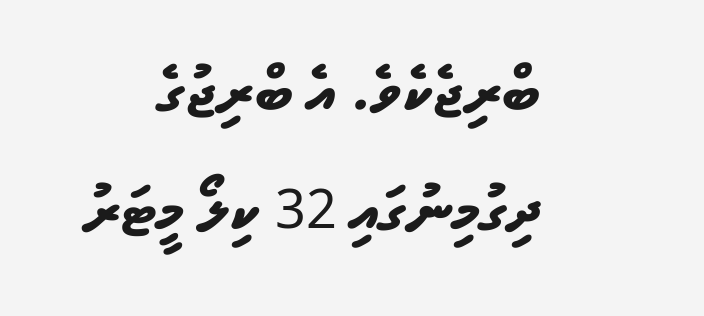ބްރިޖެކެވެ. އެ ބްރިޖުގެ ދިގުމިނުގައި 32 ކިލޯ މީޓަރު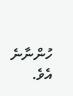ހުންނާނެ އެވެ.